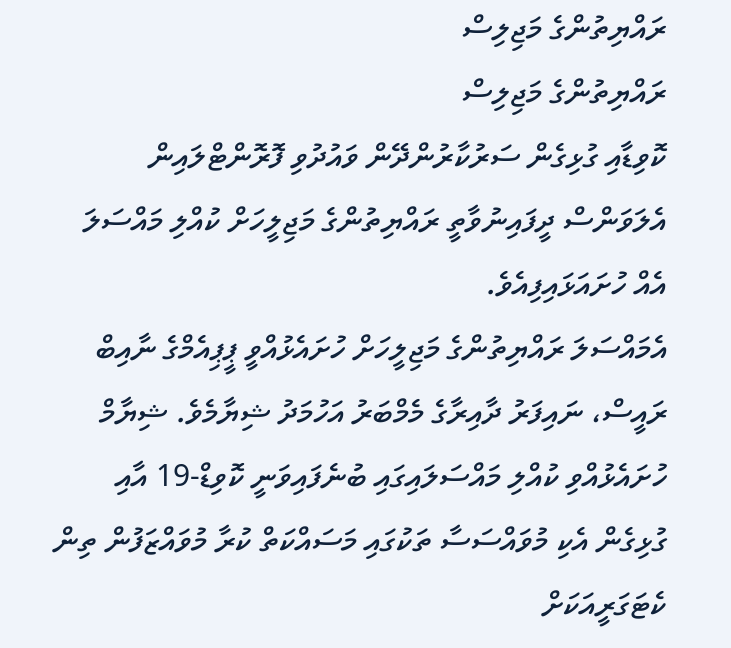ރައްޔިތުންގެ މަޖިލިސް
ރައްޔިތުންގެ މަޖިލިސް
ކޮވިޑާއި ގުޅިގެން ސަރުކާރުންދޭން ވައުދުވި ފޮރޮންޓްލައިން އެލަވަންސް ދީފައިނުވާތީ ރައްޔިތުންގެ މަޖިލީހަށް ކުއްލި މައްސަލަ އެއް ހުށައަޅައިފިއެވެ.
އެމައްސަލަ ރައްޔިތުންގެ މަޖިލީހަށް ހުށައެޅުއްވީ ޕީޕިއެމްގެ ނާއިބް ރައީސް، ނައިފަރު ދާއިރާގެ މެމްބަރު އަހުމަދު ޝިޔާމެވެ. ޝިޔާމް ހުށައެޅުއްވި ކުއްލި މައްސަލައިގައި ބުނެފައިވަނީ ކޮވިޑް-19 އާއި ގުޅިގެން އެކި މުވައްސަސާ ތަކުގައި މަސައްކަތް ކުރާ މުވައްޒަފުން ތިން ކެޓަގަރީއަކަށް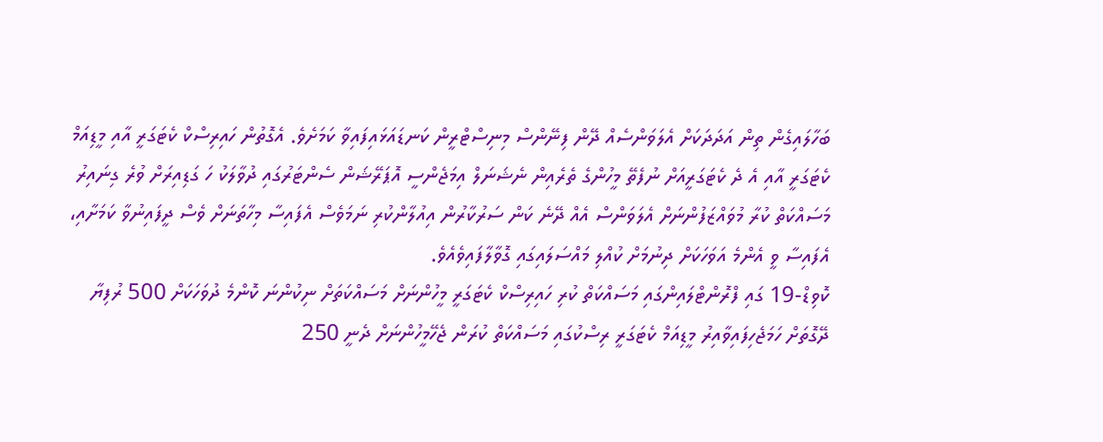ބަހާލައިގެން ތިން އަދަދަކަށް އެލަވަންސެއް ދޭން ފިނޭންސް މިނިސްޓްރީން ކަނޑައަޅައިފައިވާ ކަމަށެވެ. އެގޮތުން ހައިރިސްކް ކެޓަގަރީ އާއި މީޑިއަމް ކެޓަގަރީ އާއި އެ ދެ ކެޓަގަރީއަށް ނުފެތޭ މީހުންގެ ތެރެއިން ނެޝަނަލް އިމަޖެންސީ އޮޕަރޭޝަން ސެންޓަރުގައި ދުވާލަކު ހަ ގަޑިއިރަށް ވުރެ ގިނައިރު މަސައްކަތް ކުރާ މުވައްޒަފުންނަށް އެލަވަންސް އެއް ދޭނެ ކަން ސަރުކާރުން އިއުލާންކުރި ނަމަވެސް އެފައިސާ މިހާތަނަށް ވެސް ދީފައިނުވާ ކަމަށާއި، އެފައިސާ ވީ އެންމެ އަވަހަކަށް ދިނުމަށް ކުއްލި މައްސަލައިގައި ގޮވާލާފައިވެއެވެ.
ކޮވިޑް-19 ގައި ފްރޮންޓްލައިންގައި މަސައްކަތް ކުރި ހައިރިސްކް ކެޓަގަރީ މީހުންނަށް މަސައްކަތަށް ނިކުންނަ ކޮންމެ ދުވަހަކަށް 500 ރުފިޔާ ދޭގޮތަށް ހަމަޖެހިފައިވާއިރު މީޑިއަމް ކެޓަގަރީ ރިސްކުގައި މަސައްކަތް ކުރަން ޖެހޭމީހުންނަށް ދެނީ 250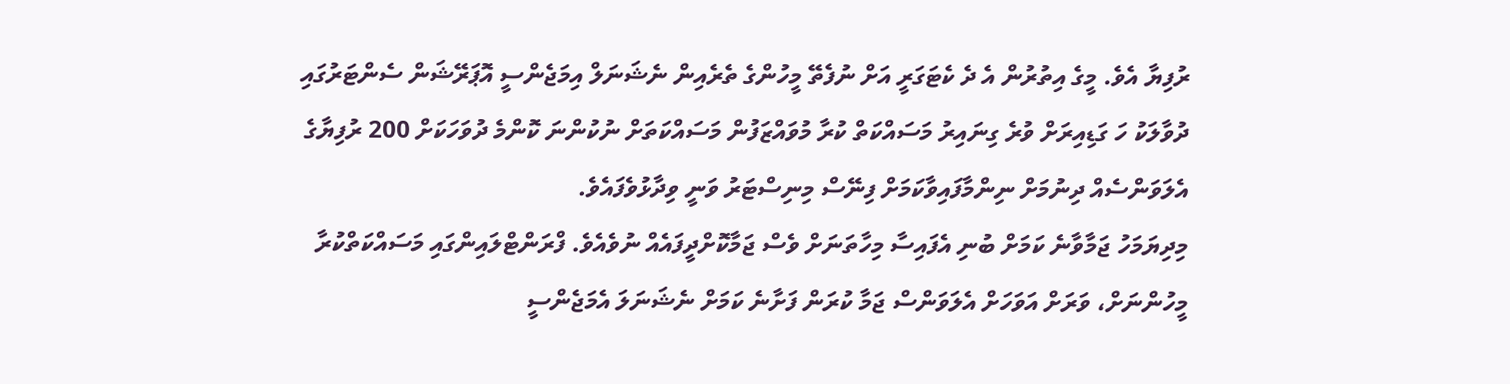ރުފިޔާ އެވެ. މީގެ އިތުރުން އެ ދެ ކެޓަގަރީ އަށް ނުފެތޭ މީހުންގެ ތެރެއިން ނެޝަނަލް އިމަޖެންސީ އޮޕަރޭޝަން ސެންޓަރުގައި ދުވާލަކު ހަ ގަޑިއިރަށް ވުރެ ގިނައިރު މަސައްކަތް ކުރާ މުވައްޒަފުން މަސައްކަތަށް ނުކުންނަ ކޮންމެ ދުވަހަކަށް 200 ރުފިޔާގެ އެލަވަންސެއް ދިނުމަށް ނިންމާފައިވާކަމަށް ފިނޭސް މިނިސްޓަރު ވަނީ ވިދާޅުވެފައެވެ.
މިދިޔަމަހު ޖަމާވާނެ ކަމަށް ބުނި އެފައިސާ މިހާތަނަށް ވެސް ޖަމާކޮށްދީފައެއް ނުވެއެވެ. ފްރަންޓްލައިންގައި މަސައްކަތްކުރާ މީހުންނަށް، ވަރަށް އަވަހަށް އެލަވަންސް ޖަމާ ކުރަން ފަށާނެ ކަމަށް ނެޝަނަލަ އެމަޖެންސީ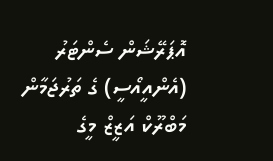އޮޕަރޭޝަން ސެންޓަރު (އެންއީއޯސީ) ގެ ތަރުޖަމާން މަބްރޫކް އަޒީޒް މީގެ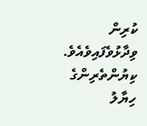ކުރިން ވިދާޅުވެފައިވެއެވެ.
ކިޔުންތެރިންގެ ހިޔާލު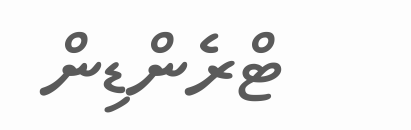ޓްރެންޑިން